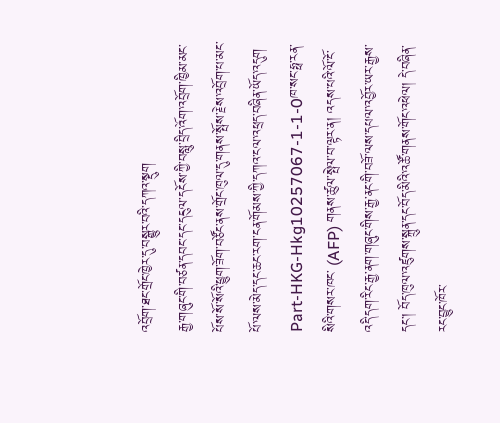འབྲོག་ཐང་གྲོང་ཁྱེར་དུ་བསྒྱུར་བའི་དཀའ་སྡུག
རྒྱ་གཞུང་གི་བཙན་དབང་དང་དངུལ་དངོས་ཀྱི་བསླུ་བྲིད་འོག་འབྲོག་ཁྱིམ་མང་པོས་སོ་སོའི་ཕྱུག་ཟོག་བཙོང་ནས་གྲོང་ཁུལ་དུ་གནས་སྤོས་རྗེས་འབྲོག་པ་མང་པོ་ལས་མེད་དང་ཆང་རག་ངན་གོམས་ཀྱི་དཀའ་ངལ་འཕྲད་བཞིན་ཡོད་འདུག
Part-HKG-Hkg10257067-1-1-0ཁ་སང་ཧྥ་རན་སིའི་གསར་ཁང་ (AFP) གནས་ཚུལ་སྤེལ་བ་ལྟར་ན། འདས་པའི་ལོ་ངོ་འདི་དག་རིང་རྒྱ་ནག་གཞུང་གིས་རྒྱ་ནང་གི་བཟོ་ལས་དཔལ་འབྱོར་ཡར་རྒྱས་དང་། བོད་ཁུལ་འཛུགས་སྐྲུན་དང་བོད་མིའི་འཚོ་གནས་གོང་འཕེལ། དེ་བཞིན་རང་བྱུང་ཁོར་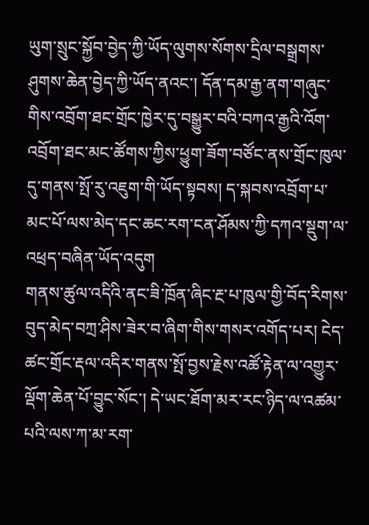ཡུག་སྲུང་སྐྱོབ་བྱེད་ཀྱི་ཡོད་ལུགས་སོགས་དྲིལ་བསྒྲགས་ཤུགས་ཆེན་བྱེད་ཀྱི་ཡོད་ནའང་། དོན་དམ་རྒྱ་ནག་གཞུང་གིས་འབྲོག་ཐང་གྲོང་ཁྱེར་དུ་བསྒྱུར་བའི་བཀའ་རྒྱའི་འོག་འབྲོག་ཐང་མང་ཚོགས་ཀྱིས་ཕྱུག་ཟོག་བཙོང་ནས་གྲོང་ཁུལ་དུ་གནས་སྤོ་རུ་འཇུག་གི་ཡོད་སྟབས། ད་སྐབས་འབྲོག་པ་མང་པོ་ལས་མེད་དང་ཆང་རག་ངན་ཤོམས་ཀྱི་དཀའ་སྡུག་ལ་འཕྲད་བཞིན་ཡོད་འདུག
གནས་ཚུལ་འདིའི་ནང་ཟི་ཁྲོན་ཞིང་རྔ་པ་ཁུལ་གྱི་བོད་རིགས་བུད་མེད་བཀྲ་ཤིས་ཟེར་བ་ཞིག་གིས་གསར་འགོད་པར། ངེད་ཚང་གྲོང་རྡལ་འདིར་གནས་སྤོ་བྱས་རྗེས་འཚོ་རྟེན་ལ་འགྱུར་ལྡོག་ཆེན་པོ་བྱུང་སོང་། དེ་ཡང་ཐོག་མར་རང་ཉིད་ལ་འཚམ་པའི་ལས་ཀ་མ་རག་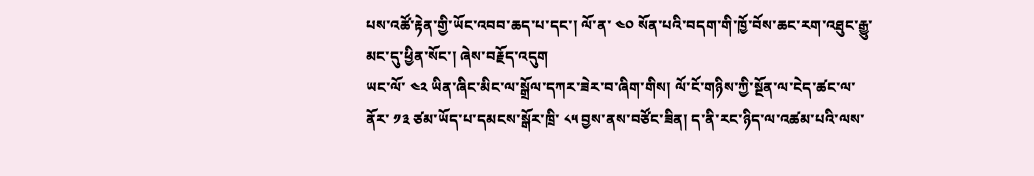པས་འཚོ་རྟེན་གྱི་ཡོང་འབབ་ཆད་པ་དང་། ལོ་ན་ ༤༠ སོན་པའི་བདག་གི་ཁྱོ་བོས་ཆང་རག་འཐུང་རྒྱུ་མང་དུ་ཕྱིན་སོང་། ཞེས་བརྗོད་འདུག
ཡང་ལོ་ ༤༢ ཡིན་ཞིང་མིང་ལ་སྒྲོལ་དཀར་ཟེར་བ་ཞིག་གིས། ལོ་ངོ་གཉིས་ཀྱི་སྔོན་ལ་ངེད་ཚང་ལ་ནོར་ ༡༣ ཙམ་ཡོད་པ་དམངས་སྒོར་ཁྲི་ ༨༥ བྱས་ནས་བཙོང་ཟིན། ད་ནི་རང་ཉིད་ལ་འཚམ་པའི་ལས་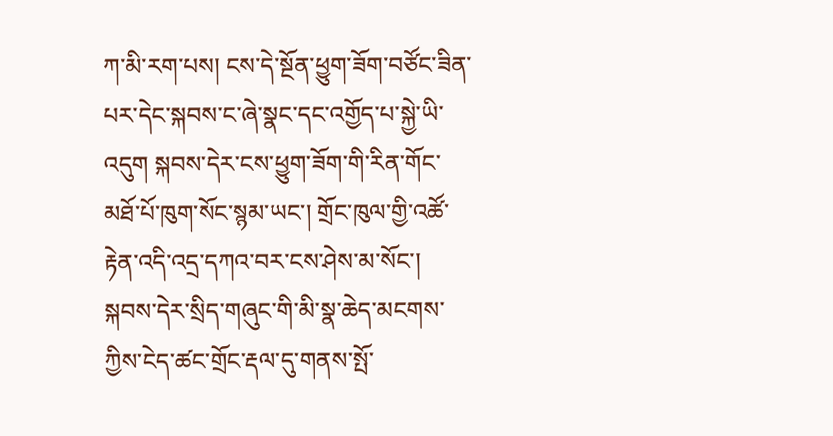ཀ་མི་རག་པས། ངས་དེ་སྔོན་ཕྱུག་ཟོག་བཙོང་ཟིན་པར་དེང་སྐབས་ང་ཞེ་སྣང་དང་འགྱོད་པ་སྐྱེ་ཡི་འདུག སྐབས་དེར་ངས་ཕྱུག་ཟོག་གི་རིན་གོང་མཐོ་པོ་ཁུག་སོང་སྙམ་ཡང་། གྲོང་ཁུལ་གྱི་འཚོ་རྟེན་འདི་འདྲ་དཀའ་བར་ངས་ཤེས་མ་སོང་། སྐབས་དེར་སྲིད་གཞུང་གི་མི་སྣ་ཆེད་མངགས་ཀྱིས་ངེད་ཚང་གྲོང་རྡལ་དུ་གནས་སྤོ་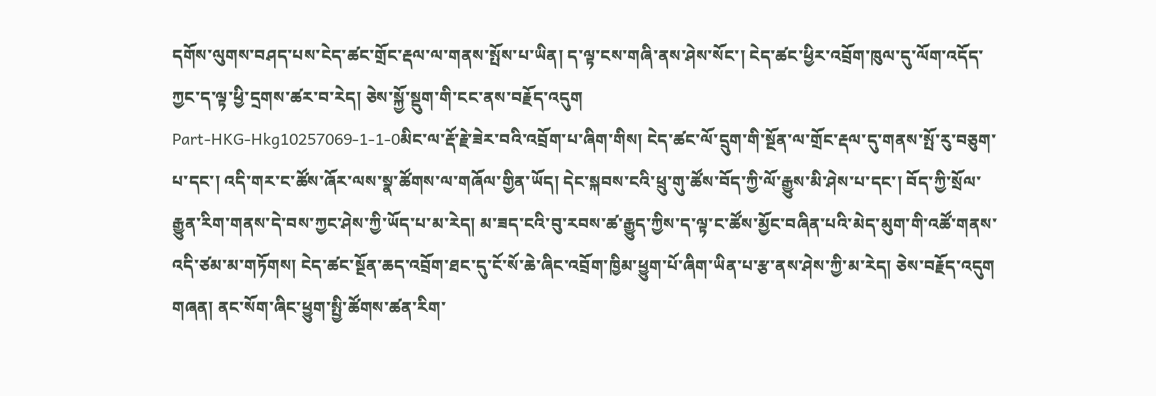དགོས་ལུགས་བཤད་པས་ངེད་ཚང་གྲོང་རྡལ་ལ་གནས་སྤོས་པ་ཡིན། ད་ལྟ་ངས་གཞི་ནས་ཤེས་སོང་། ངེད་ཚང་ཕྱིར་འབྲོག་ཁུལ་དུ་ལོག་འདོད་ཀྱང་ད་ལྟ་ཕྱི་དྲགས་ཚར་བ་རེད། ཅེས་སྐྱོ་སྡུག་གི་ངང་ནས་བརྗོད་འདུག
Part-HKG-Hkg10257069-1-1-0མིང་ལ་རྡོ་རྗེ་ཟེར་བའི་འབྲོག་པ་ཞིག་གིས། ངེད་ཚང་ལོ་དྲུག་གི་སྔོན་ལ་གྲོང་རྡལ་དུ་གནས་སྤོ་རུ་བཅུག་པ་དང་། འདི་གར་ང་ཚོས་ཞོར་ལས་སྣ་ཚོགས་ལ་གཞོལ་གྱིན་ཡོད། དེང་སྐབས་ངའི་ཕྲུ་གུ་ཚོས་བོད་ཀྱི་ལོ་རྒྱུས་མི་ཤེས་པ་དང་། བོད་ཀྱི་སྲོལ་རྒྱུན་རིག་གནས་དེ་བས་ཀྱང་ཤེས་ཀྱི་ཡོད་པ་མ་རེད། མ་ཟད་ངའི་བུ་རབས་ཚ་རྒྱུད་ཀྱིས་ད་ལྟ་ང་ཚོས་མྱོང་བཞིན་པའི་མེད་མུག་གི་འཚོ་གནས་འདི་ཙམ་མ་གཏོགས། ངེད་ཚང་སྔོན་ཆད་འབྲོག་ཐང་དུ་ངོ་སོ་ཆེ་ཞིང་འབྲོག་ཁྱིམ་ཕྱུག་པོ་ཞིག་ཡིན་པ་རྩ་ནས་ཤེས་ཀྱི་མ་རེད། ཅེས་བརྗོད་འདུག
གཞན། ནང་སོག་ཞིང་ཕྱུག་སྤྱི་ཚོགས་ཚན་རིག་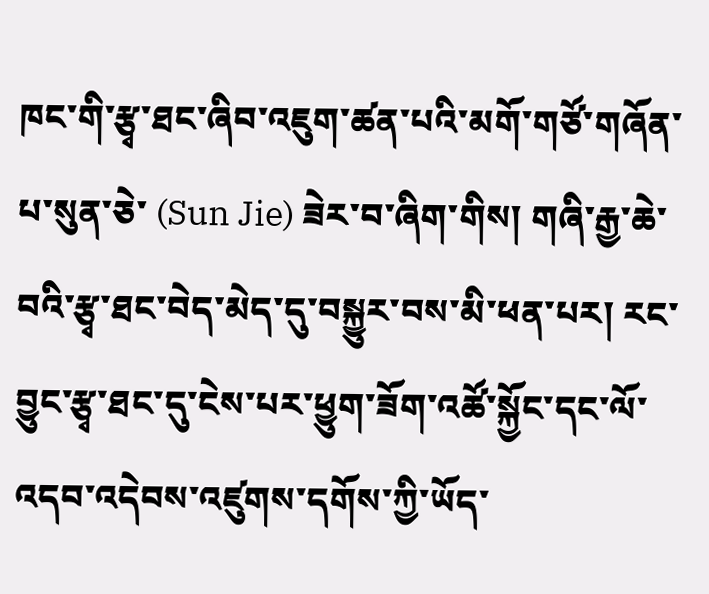ཁང་གི་རྩྭ་ཐང་ཞིབ་འཇུག་ཚན་པའི་མགོ་གཙོ་གཞོན་པ་སུན་ཅེ་ (Sun Jie) ཟེར་བ་ཞིག་གིས། གཞི་རྒྱ་ཆེ་བའི་རྩྭ་ཐང་བེད་མེད་དུ་བསྐྱུར་བས་མི་ཕན་པར། རང་བྱུང་རྩྭ་ཐང་དུ་ངེས་པར་ཕྱུག་ཟོག་འཚོ་སྐྱོང་དང་ལོ་འདབ་འདེབས་འཛུགས་དགོས་ཀྱི་ཡོད་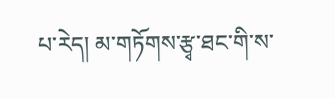པ་རེད། མ་གཏོགས་རྩྭ་ཐང་གི་ས་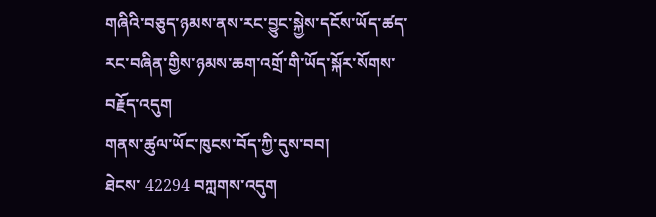གཞིའི་བཅུད་ཉམས་ནས་རང་བྱུང་སྐྱེས་དངོས་ཡོད་ཚད་རང་བཞིན་གྱིས་ཉམས་ཆག་འགྲོ་གི་ཡོད་སྐོར་སོགས་བརྗོད་འདུག
གནས་ཚུལ་ཡོང་ཁུངས་བོད་ཀྱི་དུས་བབ།
ཐེངས་ 42294 བཀླགས་འདུག